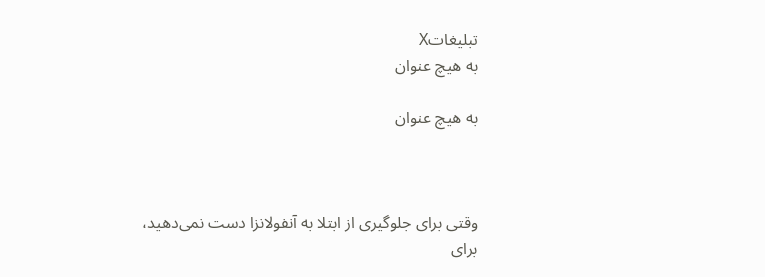تبليغاتX
به هیچ عنوان

به هیچ عنوان



وقتی برای جلوگیری از ابتلا به آنفولانزا دست نمی‌دهید، برای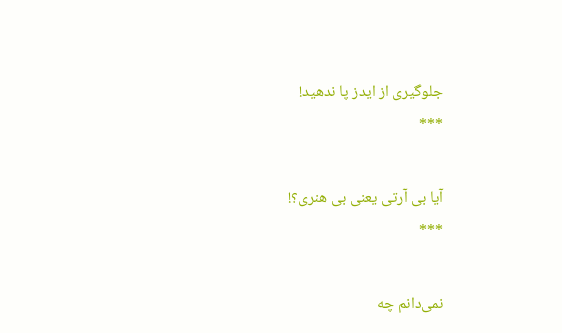جلوگیری از ایدز پا ندهید!
***

آیا بی ‌آرتی یعنی بی هنری؟!
***

نمی‌دانم چه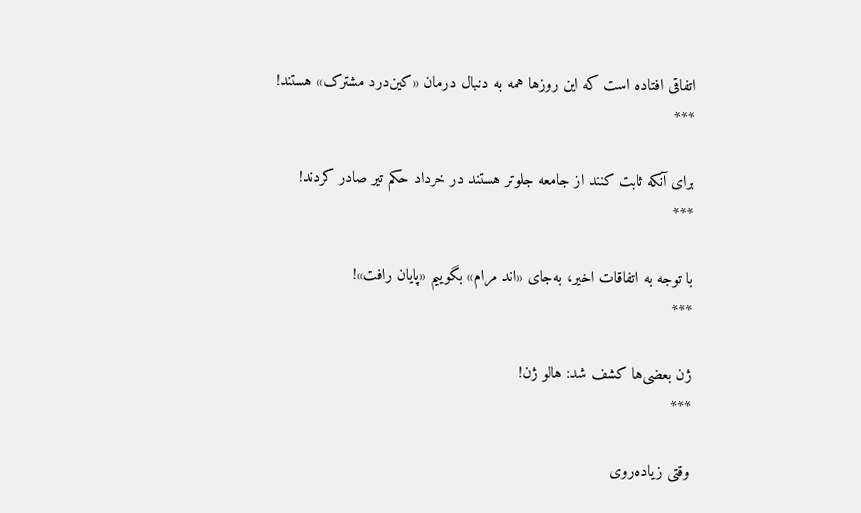اتفاقی افتاده است که این روزها همه به دنبال درمان «کین‌درد مشترک» هستند!
***

برای آنکه ثابت کنند از جامعه جلوتر هستند در خرداد حکم تیر صادر کردند!
***

با توجه به اتفاقات اخیر، به‌جای «اند مرام» بگوییم «پایان رافت»!
***

ژن بعضی‌ها کشف شد: هالو ژن!
***

وقتی زیاده‌روی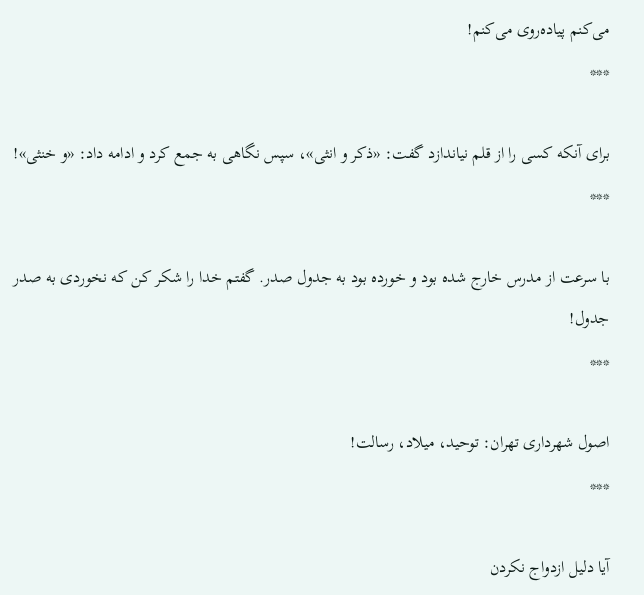می‌کنم پیاده‌روی می‌کنم!
***

برای آنکه کسی را از قلم نیاندازد گفت: «ذکر و انثی»، سپس نگاهی به جمع کرد و ادامه داد: «و خنثی»!
***

با سرعت از مدرس خارج شده بود و خورده بود به جدول صدر. گفتم خدا را شکر کن که نخوردی به صدر جدول!
***

اصول شهرداری تهران: توحید، میلاد، رسالت!
***

آیا دلیل ازدواج نکردن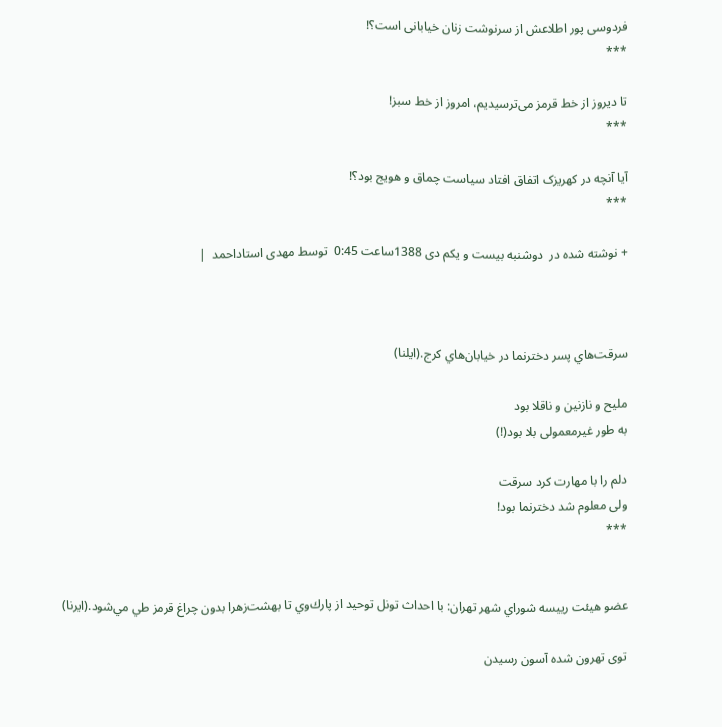فردوسی پور اطلاعش از سرنوشت زنان خیابانی است؟!
***

تا دیروز از خط قرمز می‌ترسیدیم، امروز از خط سبز!
***

آیا آنچه در کهریزک اتفاق افتاد سیاست چماق و هویج بود؟!
***

+ نوشته شده در  دوشنبه بیست و یکم دی 1388ساعت 0:45  توسط مهدی استاداحمد  |



سرقت‌هاي پسر دخترنما در خيابان‌هاي كرج.(ایلنا)

ملیح و نازنین و ناقلا بود
به طور غیرمعمولی بلا بود(!)

دلم را با مهارت کرد سرقت
ولی معلوم شد دخترنما بود!
***


عضو هيئت رييسه شوراي شهر تهران: با احداث تونل توحيد از پارك‌وي تا بهشت‌زهرا بدون چراغ قرمز طي مي‌شود.(ایرنا)

توی تهرون شده آسون رسیدن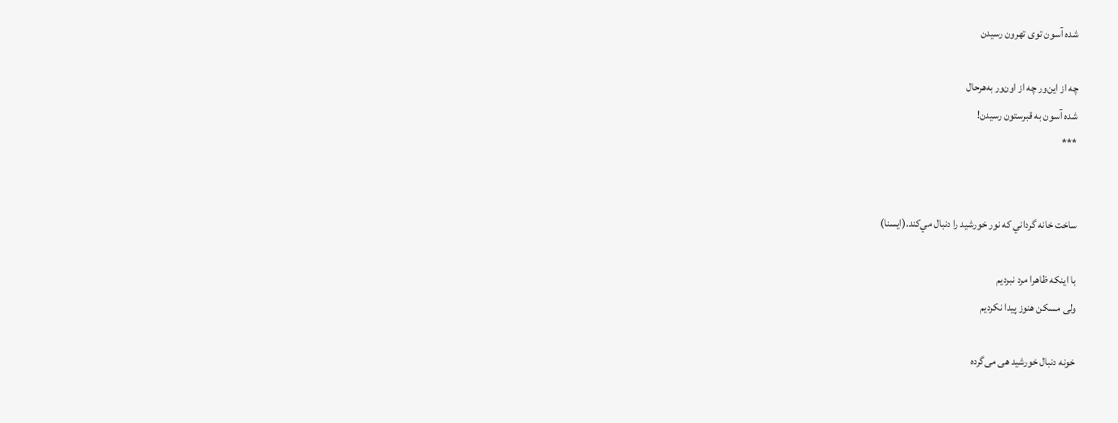شده آسون توی تهرون رسیدن

چه از این‌ور چه از اون‌ور به‌هرحال
شده آسون به قبرستون رسیدن!
***


ساخت خانه ‌گرداني كه نور خورشيد را دنبال مي‌كند.(ایسنا)

با اینکه ظاهرا مرد نبردیم
ولی مسکن هنوز پیدا نکردیم

خونه دنبال خورشید هی می‌گرده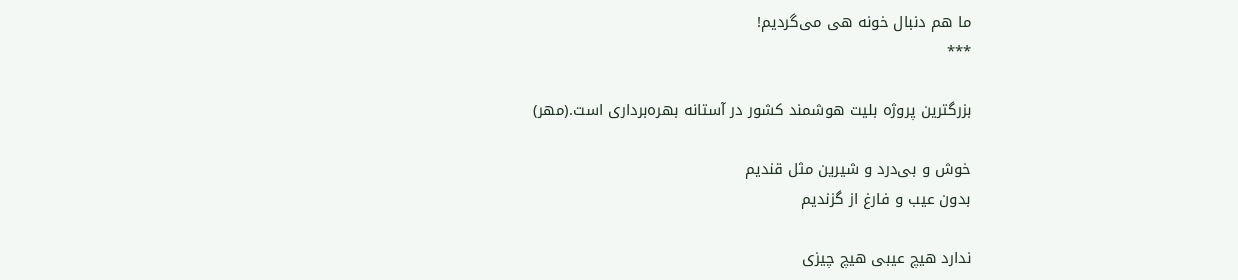ما هم دنبال خونه هی می‌گردیم!
***

بزرگترین پروژه بلیت هوشمند کشور در آستانه بهره‌برداری است.(مهر)

خوش و بی‌درد و شیرین مثل قندیم
بدون عیب و فارغ از گزندیم

ندارد هیچ عیبی هیچ چیزی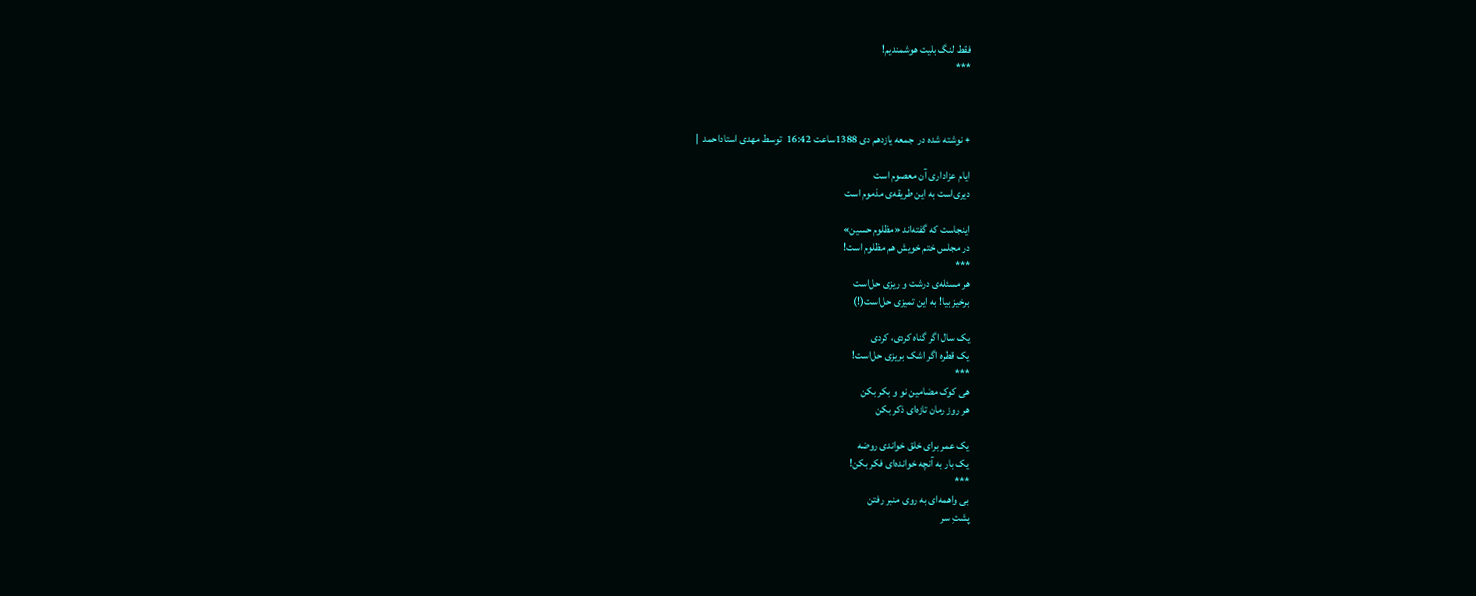فقط لنگ بلیت هوشمندیم!
***



+ نوشته شده در  جمعه یازدهم دی 1388ساعت 16:42  توسط مهدی استاداحمد  |

ایام عزاداری آن معصوم است
دیری‌است به این طریقه‌ی مذموم است

اینجاست که گفته‌اند «مظلوم حسین»
در مجلس ختم خویش هم مظلوم است!
***
هر مسئله‌ی درشت و ریزی حل‌است
برخیز بیا! به این تمیزی حل‌است(!)

یک سال اگر گناه کردی، کردی
یک قطره اگر اشک بریزی حل‌است!
***
هی کوک مضامین نو و بکر بکن
هر روز رمان تازه‌ای ذکر بکن

یک عمر برای خلق خواندی روضه
یک بار به آنچه خوانده‌ای فکر بکن!
***
بی واهمه‌ای به روی منبر رفتن
پشتِ سر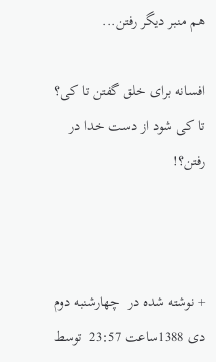هم منبر دیگر رفتن...

افسانه برای خلق گفتن تا کی؟
تا کی شود از دست خدا در رفتن؟!



+ نوشته شده در  چهارشنبه دوم دی 1388ساعت 23:57  توسط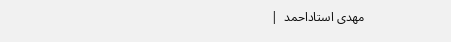مهدی استاداحمد  |